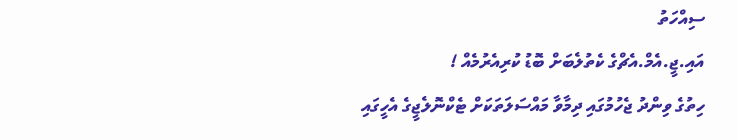ސިއްހަތު
އައި.ޖީ.އެމް.އެޗްގެ ކެތުލެބަށް ބޮޑު ކުރިއެރުމެއް !
ހިތުގެ ވިންދު ޖެހުމުގައި ދިމާވާ މައްސަލަތަކަށް ޓެކްނޮލެޖީގެ އެހީގައި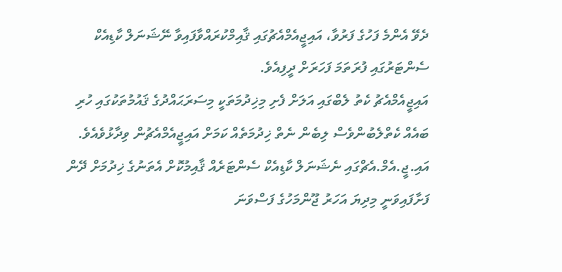ދެވޭ އެންމެ ފަހުގެ ފަރުވާ، އައިޖީއެމްއެޗުގައި ޤާއިމްކުރައްވާފައިވާ ނޭޝަނަލް ކާޑިއެކް ސެންޓަރުގައި ފުރަތަމަ ފަހަރަށް ދީފިއެވެ.
އައިޖީއެމްއެޗު ކެތު ލެބްގައި އަލަށް ފެށި މިޚިދުމަތަކީ މިސަރަޙައްދުގެ ޤައުމުތަކުގައި ހުރި ބައެއް ކެތްލެބުންވެސް ލިބެން ނެތް ޚިދުމަތެއް ކަމަށް އައިޖީއެމްއެޗުން ވިދާޅުވެއެވެ. އައި.ޖީ.އެމް.އެޗްގައި ނެޝަނަލް ކާޑިއެކް ސެންޓަރެއް ޤާއިމުކޮށް އެތަނުގެ ޚިދުމަށް ދޭން ފަށާފައިވަނީ މިދިޔަ އަހަރު ޖޫންމަހުގެ ފަސްވަނަ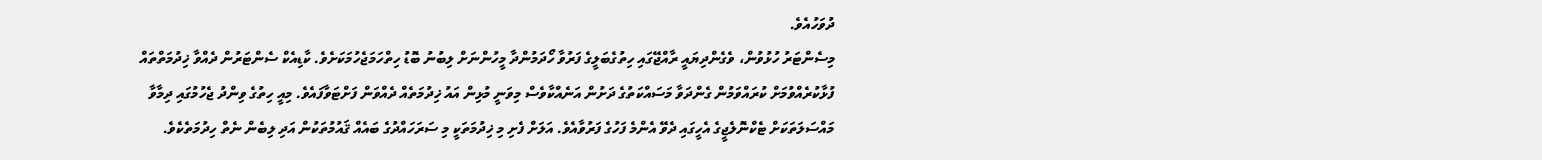ދުވަހުއެވެ.
މިސެންޓަރު ހުޅުވުން، ވެގެންދިޔައީ ރާއްޖޭގައި ހިތުގެބަލީގެ ފަރުވާ ހޯދަމުންދާ މީހުންނަށް ލިބުނު ބޮޑު ހިތްހަމަޖެހުމަކަށެވެ. ކާޑިއެކް ސެންޓަރުން ދެއްވާ ޚިދުމަތްތައް ފުޅާކުރެއްވުމަށް ކުރައްވަމުން ގެންދަވާ މަސައްކަތުގެ ދަށުން އަނެއްކާވެސް މިވަނީ މުޅިން އައު ޚިދުމަތެއް ދެއްވަން ފަށްޓަވާފައެވެ. މިއީ ހިތުގެ ވިންދު ޖެހުމުގައި ދިމާވާ މައްސަލަތަކަށް ޓެކްނޮލެޖީގެ އެހީގައި ދެވޭ އެންމެ ފަހުގެ ފަރުވާއެވެ. އަލަށް ފެށި މި ޚިދުމަތަކީ މި ސަރަހައްދުގެ ބައެއް ޤައުމުތަކުން އަދި ލިބެން ނެތް ހިދުމަތެކެވެ.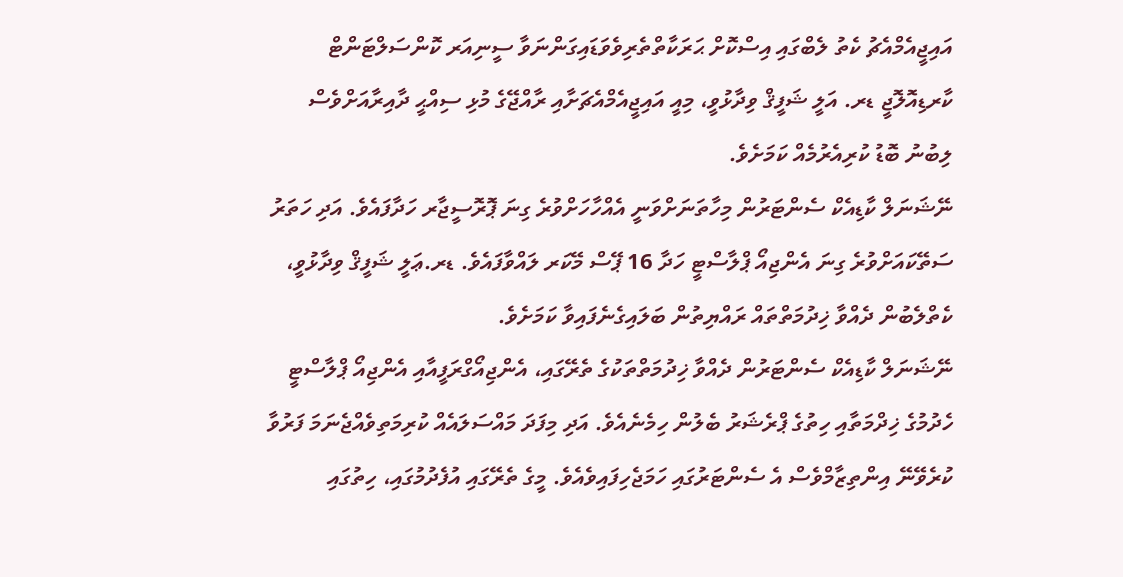އައިޖީއެމްއެޗު ކެތު ލެބްގައި އިސްކޮށް ޙަރަކާތްތެރިވެވަޑައިގަންނަވާ ސީނިއަރ ކޮންސަލްޓަންޓް ކާރޑިއޮލޮޖީ ޑރ. އަލީ ޝަފީޤް ވިދާޅުވީ، މިއީ އައިޖީއެމްއެޗަށާއި ރާއްޖޭގެ މުޅި ސިއްޙީ ދާއިރާއަށްވެސް ލިބުނު ބޮޑު ކުރިއެރުމެއް ކަމަށެވެ.
ނޭޝަނަލް ކާޑިއެކް ސެންޓަރުން މިހާތަނަށްވަނީ އެއްހާހަށްވުރެ ގިނަ ޕޮރޮސީޖާރ ހަދާފައެވެ. އަދި ހަތަރު ސަތޭކައަށްވުރެ ގިނަ އެންޖިއޯ ޕްލާސްޓީ ހަދާ 16 ޕޭސް މޭކަރ ލައްވާފައެވެ. ޑރ.ޢަލީ ޝަފީޤް ވިދާޅުވީ، ކެތްލެބުން ދެއްވާ ޚިދުމަތްތައް ރައްޔިތުން ބަލައިގެނެފައިވާ ކަމަށެވެ.
ނޭޝަނަލް ކާޑިއެކް ސެންޓަރުން ދެއްވާ ޚިދުމަތްތަކުގެ ތެރޭގައި، އެންޖިއޯގްރަފީއާއި އެންޖިއޯ ޕްލާސްޓީ ހެދުމުގެ ޚިދްމަތާއި ހިތުގެ ޕްރެޝަރު ބެލުން ހިމެނެއެވެ. އަދި މިފަދަ މައްސަލައެއް ކުރިމަތިވެއްޖެނަމަ ފަރުވާ ކުރެވޭނޭ އިންތިޒާމްވެސް އެ ސެންޓަރުގައި ހަމަޖެހިފައިވެއެވެ. މީގެ ތެރޭގައި އުފެދުމުގައި، ހިތުގައި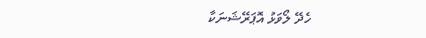ހެދޭ ލޯވަޅު އޮޕަރޭޝަނަކާ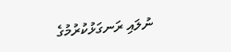ނުލައި ރަނގަޅުކުރުމުގެ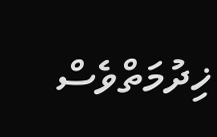ޚިދުމަތްވެސް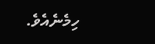ހިމެނެއެވެ.